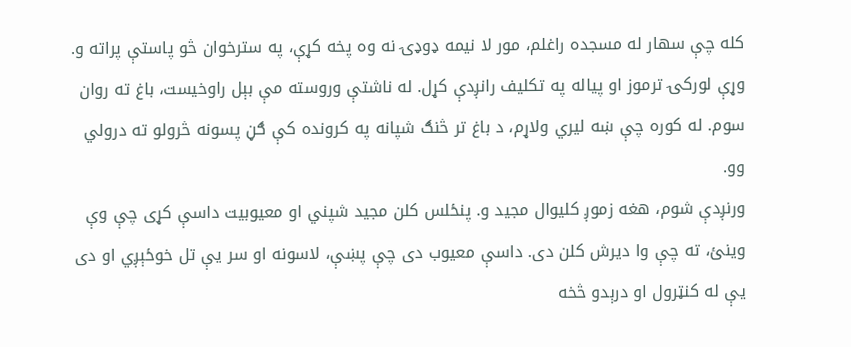کله چې سهار له مسجده راغلم، مور لا نیمه ډوډۍ نه وه پخه کړې، په سترخوان څو پاستې پراته و. وړې لورکۍ ترموز او پیاله په تکلیف رانږدې کړل. له ناشتې وروسته مې بېل راوخیست، باغ ته روان سوم. له کوره چې ښه لیري ولاړم، د باغ تر څنګ شپانه په کرونده کې ګڼ پسونه څرولو ته درولي وو.
ورنږدې شوم، هغه زموږ کلیوال مجید و. پنځلس کلن مجید شپني او معیوبیت داسې کړی چې وې وینئ، ته چې وا دیرش کلن دی. داسې معیوب دی چې پښې، لاسونه او سر یې تل خوځېږي او دی یې له کنټرول او درېدو څخه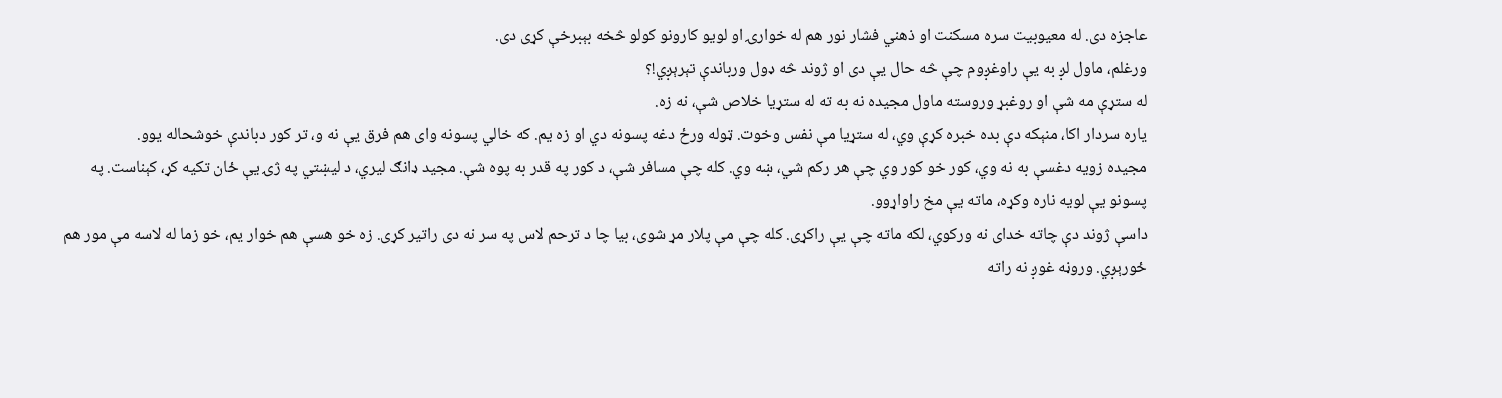عاجزه دی. له معیوبیت سره مسکنت او ذهني فشار نور هم له خوارۍ او لویو کارونو کولو څخه بېبرخې کړی دی.
ورغلم، ماول لږ به یې راوغږوم چې څه حال یې دی او ژوند څه ډول ورباندې تېرېږي!؟
له ستړې مه شې او روغبړ وروسته ماول مجیده نه به ته له ستړیا خلاص شې، نه زه.
یاره سردار اکا، منېکه دې بده خبره کړې وي، له ستړیا مې نفس وخوت. ټوله ورځ دغه پسونه دي او زه یم. که خالي پسونه وای هم فرق یې نه و، تر کور دباندې خوشحاله یوو.
مجیده زویه دغسې به نه وي، کور خو کور وي چې هر رکم شي، ښه وي. کله چې مسافر شې، د کور په قدر به پوه شې. مجید ډانګ لیري، د لیښتي په ژۍ یې ځان تکیه کړ، کېناست. په پسونو یې لویه ناره وکړه، ماته یې مخ راواړوو.
داسې ژوند دې چاته خدای نه ورکوي، لکه ماته چې یې راکړی. کله چې مې پلار مړ شوی، بیا چا د ترحم لاس په سر نه دی راتیر کړی. زه خو هسې هم خوار یم، خو زما له لاسه مې مور هم ځورېږي. وروڼه غوږ نه راته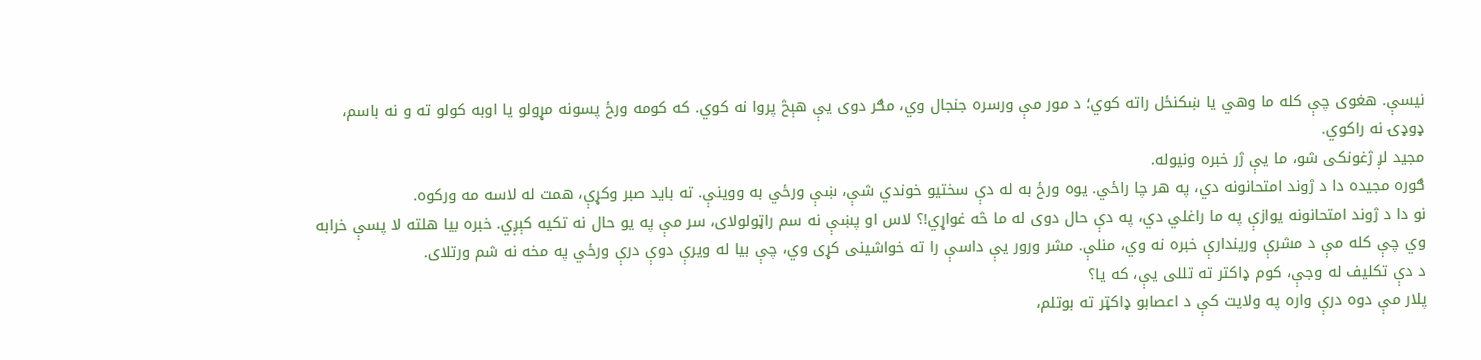نیسې. هغوی چې کله ما وهي یا ښکنځل راته کوي؛ د مور مې ورسره جنجال وي، مګر دوی یې هېڅ پروا نه کوي. که کومه ورځ پسونه مړولو یا اوبه کولو ته و نه باسم، ډوډۍ نه راکوي.
مجید لږ ژغونکی شو، ما یې ژر خبره ونیوله.
ګوره مجیده دا د ژوند امتحانونه دي، په هر چا راځي. یوه ورځ به له دې سختیو خوندي شې، ښې ورځي به ووینې. ته باید صبر وکړې، همت له لاسه مه ورکوه.
نو دا د ژوند امتحانونه یوازې په ما راغلي دي، په دې حال دوی له ما څه غواړي!؟ لاس او پښې نه سم راټولولای، سر مې په یو حال نه تکیه کېږي. خبره بیا هلته لا پسې خرابه وي چې کله مې د مشرې وریندارې خبره نه وي، منلې. مشر ورور یې داسې را ته خواشینی کړی وي، چې بیا له ویرې دوې درې ورځي په مخه نه شم ورتلای.
د دې تکلیف له وجې، کوم ډاکتر ته تللی یې، که یا؟
پلار مې دوه درې واره په ولایت کې د اعصابو ډاکټر ته بوتلم،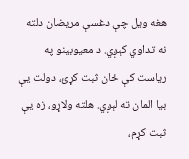هغه ویل چې دغسې مریضان دلته نه تداوي کېږي. د معیوبینو په ریاست کې ځان ثبت کړئ، دولت یې بیا المان ته لېږي. هلته ولاړو، زه یې ثبت کړم،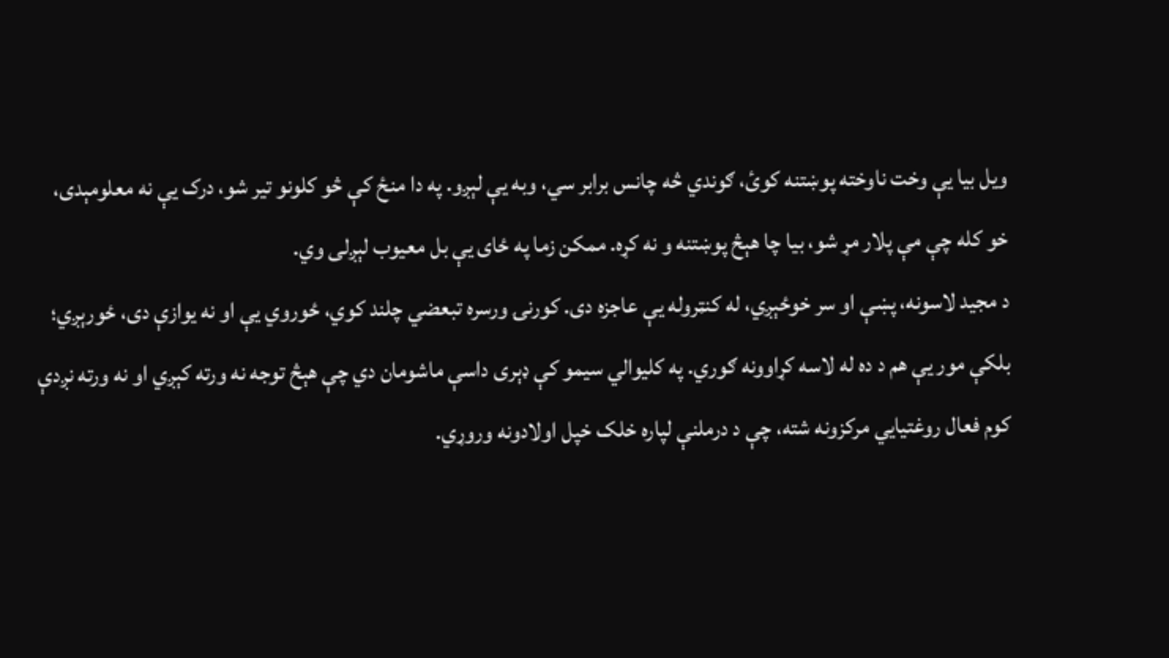ویل بیا یې وخت ناوخته پوښتنه کوئ، ګوندي څه چانس برابر سي، وبه یې لېږو. په دا منځ کې څو کلونو تیر شو، درک یې نه معلومېدی، خو کله چې مې پلار مړ شو، بیا چا هېڅ پوښتنه و نه کړه. ممکن زما په ځای یې بل معیوب لېږلی وي.
د مجید لاسونه، پښې او سر خوځېږي، له کنټروله یې عاجزه دی. کورنۍ ورسره تبعضي چلند کوي، ځوروي یې او نه یوازې دی، ځورېږي؛ بلکې مور یې هم د ده له لاسه کړاوونه ګوري. په کلیوالي سیمو کې ډېری داسې ماشومان دي چې هېڅ توجه نه ورته کېږي او نه ورته نږدې کوم فعال روغتیايي مرکزونه شته، چې د درملنې لپاره خلک خپل اولادونه وروړي.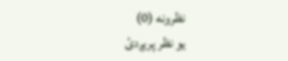نظرونه (0)
یو نظر پریږدئ